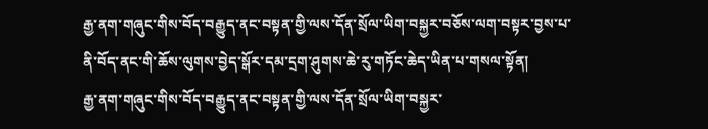རྒྱ་ནག་གཞུང་གིས་བོད་བརྒྱུད་ནང་བསྟན་གྱི་ལས་དོན་སྲོལ་ཡིག་བསྐྱར་བཅོས་ལག་བསྟར་བྱས་པ་ནི་བོད་ནང་གི་ཆོས་ལུགས་བྱེད་སྒོར་དམ་དྲག་ཤུགས་ཆེ་རུ་གཏོང་ཆེད་ཡིན་པ་གསལ་སྟོན།
རྒྱ་ནག་གཞུང་གིས་བོད་བརྒྱུད་ནང་བསྟན་གྱི་ལས་དོན་སྲོལ་ཡིག་བསྐྱར་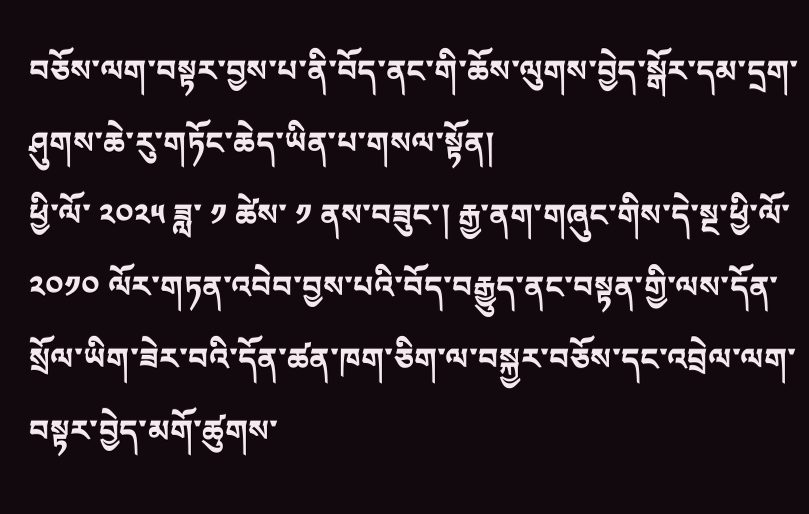བཅོས་ལག་བསྟར་བྱས་པ་ནི་བོད་ནང་གི་ཆོས་ལུགས་བྱེད་སྒོར་དམ་དྲག་ཤུགས་ཆེ་རུ་གཏོང་ཆེད་ཡིན་པ་གསལ་སྟོན།
ཕྱི་ལོ་ ༢༠༢༥ ཟླ་ ༡ ཚེས་ ༡ ནས་བཟུང་། རྒྱ་ནག་གཞུང་གིས་དེ་སྔ་ཕྱི་ལོ་ ༢༠༡༠ ལོར་གཏན་འབེབ་བྱས་པའི་བོད་བརྒྱུད་ནང་བསྟན་གྱི་ལས་དོན་སྲོལ་ཡིག་ཟེར་བའི་དོན་ཚན་ཁག་ཅིག་ལ་བསྐྱར་བཅོས་དང་འབྲེལ་ལག་བསྟར་བྱེད་མགོ་ཚུགས་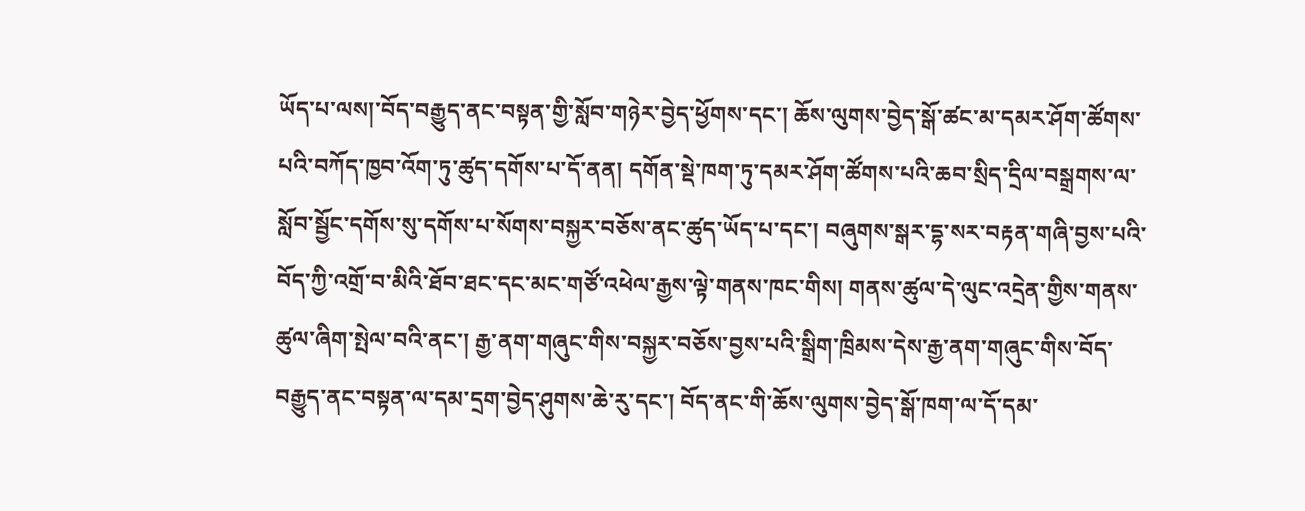ཡོད་པ་ལས།་བོད་བརྒྱུད་ནང་བསྟན་གྱི་སློབ་གཉེར་བྱེད་ཕྱོགས་དང་། ཆོས་ལུགས་བྱེད་སྒོ་ཚང་མ་དམར་ཤོག་ཚོགས་པའི་བཀོད་ཁྱབ་འོག་ཏུ་ཚུད་དགོས་པ་དོ་ནན། དགོན་སྡེ་ཁག་ཏུ་དམར་ཤོག་ཚོགས་པའི་ཆབ་སྲིད་དྲིལ་བསྒྲགས་ལ་སློབ་སྦྱོང་དགོས་སུ་དགོས་པ་སོགས་བསྐྱར་བཅོས་ནང་ཚུད་ཡོད་པ་དང་། བཞུགས་སྒར་དྷ་སར་བརྟན་གཞི་བྱས་པའི་བོད་ཀྱི་འགྲོ་བ་མིའི་ཐོབ་ཐང་དང་མང་གཙོ་འཕེལ་རྒྱས་ལྟེ་གནས་ཁང་གིས། གནས་ཚུལ་དེ་ལུང་འདྲེན་གྱིས་གནས་ཚུལ་ཞིག་སྤེལ་བའི་ནང་། རྒྱ་ནག་གཞུང་གིས་བསྐྱར་བཅོས་བྱས་པའི་སྒྲིག་ཁྲིམས་དེས་རྒྱ་ནག་གཞུང་གིས་བོད་བརྒྱུད་ནང་བསྟན་ལ་དམ་དྲག་བྱེད་ཤུགས་ཆེ་རུ་དང་། བོད་ནང་གི་ཆོས་ལུགས་བྱེད་སྒོ་ཁག་ལ་དོ་དམ་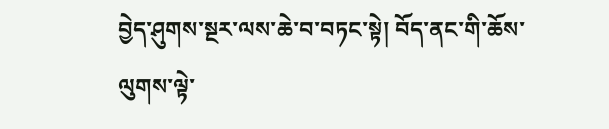བྱེད་ཤུགས་སྔར་ལས་ཆེ་བ་བཏང་སྟེ། བོད་ནང་གི་ཆོས་ལུགས་ལྟེ་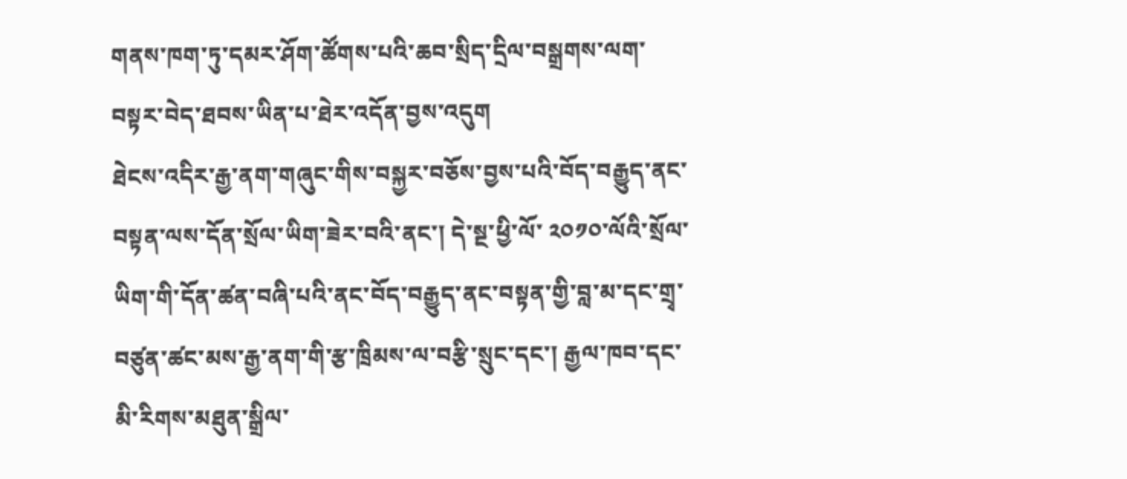གནས་ཁག་ཏུ་དམར་ཤོག་ཚོགས་པའི་ཆབ་སྲིད་དྲིལ་བསྒྲགས་ལག་བསྟར་བེད་ཐབས་ཡིན་པ་ཐེར་འདོན་བྱས་འདུག
ཐེངས་འདིར་རྒྱ་ནག་གཞུང་གིས་བསྐྱར་བཅོས་བྱས་པའི་བོད་བརྒྱུད་ནང་བསྟན་ལས་དོན་སྲོལ་ཡིག་ཟེར་བའི་ནང་། དེ་སྔ་ཕྱི་ལོ་ ༢༠༡༠་ལོའི་སྲོལ་ཡིག་གི་དོན་ཚན་བཞི་པའི་ནང་བོད་བརྒྱུད་ནང་བསྟན་གྱི་བླ་མ་དང་གྲྭ་བཙུན་ཚང་མས་རྒྱ་ནག་གི་རྩ་ཁྲིམས་ལ་བརྩི་སྲུང་དང་། རྒྱལ་ཁབ་དང་མི་རིགས་མཐུན་སྒྲིལ་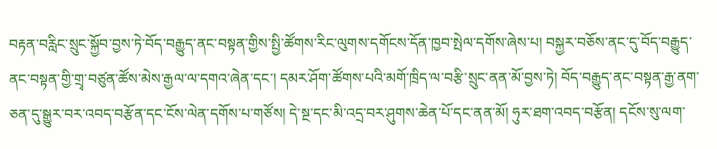བརྟན་བརླིང་སྲུང་སྐྱོབ་བྱས་ཏེ་བོད་བརྒྱུད་ནང་བསྟན་གྱིས་སྤྱི་ཚོགས་རིང་ལུགས་དགོངས་དོན་ཁྱབ་སྤེལ་དགོས་ཞེས་པ། བསྐྱར་བཅོས་ནང་དུ་བོད་བརྒྱུད་ནང་བསྟན་གྱི་གྲྭ་བཙུན་ཚོས་མེས་རྒྱལ་ལ་དགའ་ཞེན་དང་། དམར་ཤོག་ཚོགས་པའི་མགོ་ཁྲིད་ལ་བརྩི་སྲུང་ནན་མོ་བྱས་ཏེ། བོད་བརྒྱུད་ནང་བསྟན་རྒྱ་ནག་ཅན་དུ་སྒྱུར་བར་འབད་བརྩོན་དང་ངོས་ལེན་དགོས་པ་གཙོས། དེ་སྔ་དང་མི་འདྲ་བར་ཤུགས་ཆེན་པོ་དང་ནན་མོ། ཧུར་ཐག་འབད་བརྩོན། དངོས་སུ་ལག་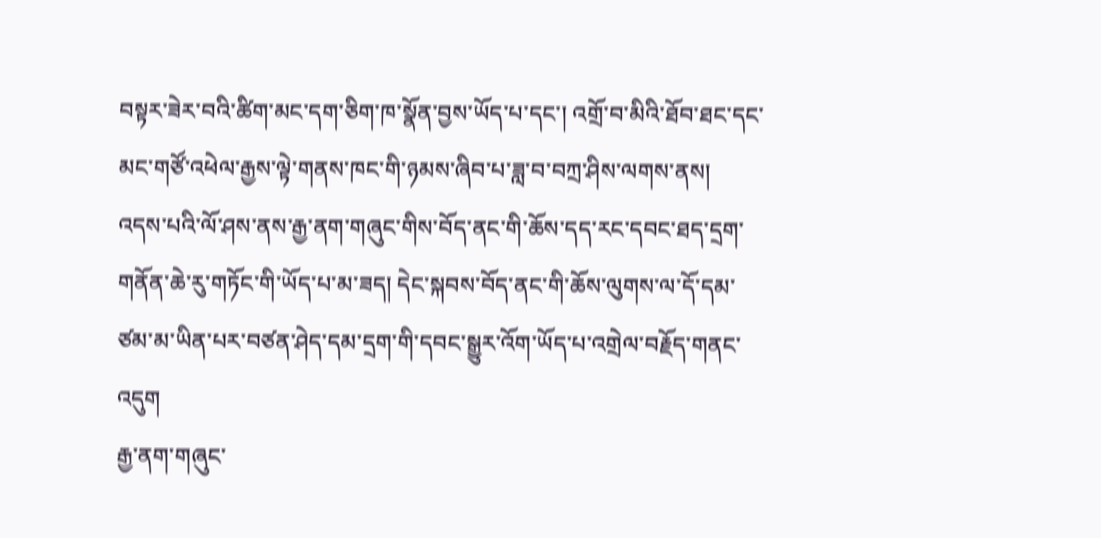བསྟར་ཟེར་བའི་ཚིག་མང་དག་ཅིག་ཁ་སྣོན་བྱས་ཡོད་པ་དང་། འགྲོ་བ་མིའི་ཐོབ་ཐང་དང་མང་གཙོ་འཕེལ་རྒྱས་ལྟེ་གནས་ཁང་གི་ཉམས་ཞིབ་པ་ཟླ་བ་བཀྲ་ཤིས་ལགས་ནས། འདས་པའི་ལོ་ཤས་ནས་རྒྱ་ནག་གཞུང་གིས་བོད་ནང་གི་ཆོས་དད་རང་དབང་ཐད་དྲག་གནོན་ཆེ་རུ་གཏོང་གི་ཡོད་པ་མ་ཟད། དེང་སྐབས་བོད་ནང་གི་ཆོས་ལུགས་ལ་དོ་དམ་ཙམ་མ་ཡིན་པར་བཙན་ཤེད་དམ་དྲག་གི་དབང་སྒྱུར་འོག་ཡོད་པ་འགྲེལ་བརྗོད་གནང་འདུག
རྒྱ་ནག་གཞུང་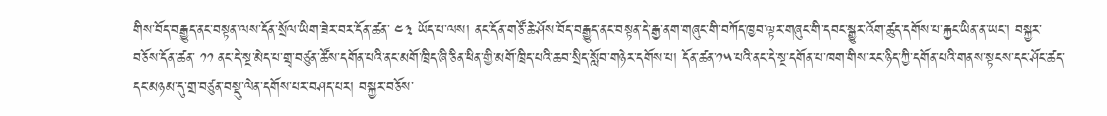གིས་བོད་བརྒྱུད་ནང་བསྟན་ལས་དོན་སྲོལ་ཡིག་ཟེར་བར་དོན་ཚན་ ༤༣ ཡོད་པ་ལས། ནང་དོན་གཙོ་ཆེ་ཤོས་བོད་བརྒྱུད་ནང་བསྟན་དེ་རྒྱ་ནག་གཞུང་གི་བཀོད་ཁྱབ་ལྟར་གཞུང་གི་དབང་སྒྱུར་འོག་ཚུད་དགོས་པ་རྐྱང་ཡིན་ན་ཡང་། བསྐྱར་བཅོས་དོན་ཚན་ ༡༡ ནང་དེ་སྔ་མེད་པ་གྲྭ་བཙུན་ཚོས་དགོན་པའི་ནང་མགོ་ཁྲིད་ཞི་ཅིན་ཕིན་གྱི་མགོ་ཁྲིད་པའི་ཆབ་སྲིད་སློབ་གཉེར་དགོས་པ། དོན་ཚན་༡༥་པའི་ནང་དེ་སྔ་དགོན་པ་ཁག་གིས་རང་ཉིད་ཀྱི་དགོན་པའི་གནས་སྟངས་དང་ཤོང་ཚད་དང་མཉམ་དུ་གྲ་བཙུན་བསྡུ་ལེན་དགོས་པར་བཤད་པར། བསྐྱར་བཅོས་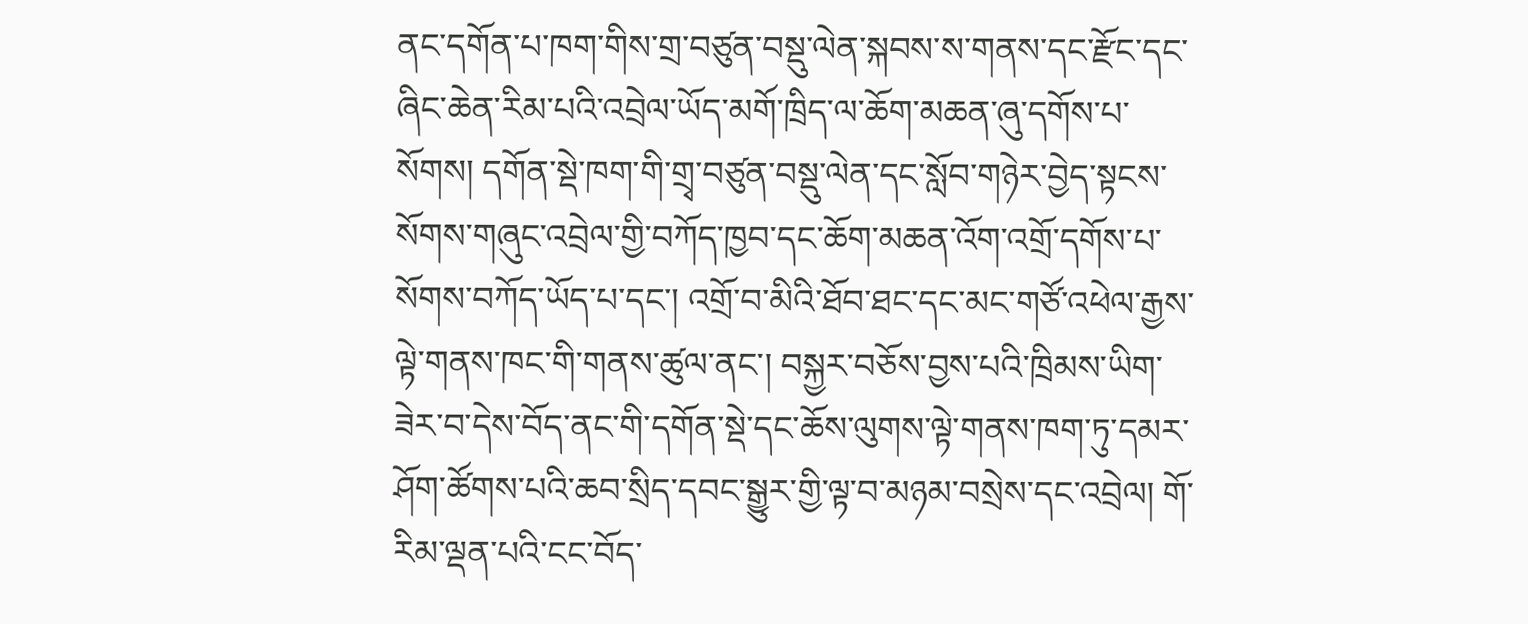ནང་དགོན་པ་ཁག་གིས་གྲ་བཙུན་བསྡུ་ལེན་སྐབས་ས་གནས་དང་རྫོང་དང་ཞིང་ཆེན་རིམ་པའི་འབྲེལ་ཡོད་མགོ་ཁྲིད་ལ་ཆོག་མཆན་ཞུ་དགོས་པ་སོགས། དགོན་སྡེ་ཁག་གི་གྲྭ་བཙུན་བསྡུ་ལེན་དང་སློབ་གཉེར་བྱེད་སྟངས་སོགས་གཞུང་འབྲེལ་གྱི་བཀོད་ཁྱབ་དང་ཆོག་མཆན་འོག་འགྲོ་དགོས་པ་སོགས་བཀོད་ཡོད་པ་དང་། འགྲོ་བ་མིའི་ཐོབ་ཐང་དང་མང་གཙོ་འཕེལ་རྒྱས་ལྟེ་གནས་ཁང་གི་གནས་ཚུལ་ནང་། བསྐྱར་བཅོས་བྱས་པའི་ཁྲིམས་ཡིག་ཟེར་བ་དེས་བོད་ནང་གི་དགོན་སྡེ་དང་ཆོས་ལུགས་ལྟེ་གནས་ཁག་ཏུ་དམར་ཤོག་ཚོགས་པའི་ཆབ་སྲིད་དབང་སྒྱུར་གྱི་ལྟ་བ་མཉམ་བསྲེས་དང་འབྲེལ། གོ་རིམ་ལྡན་པའི་ངང་བོད་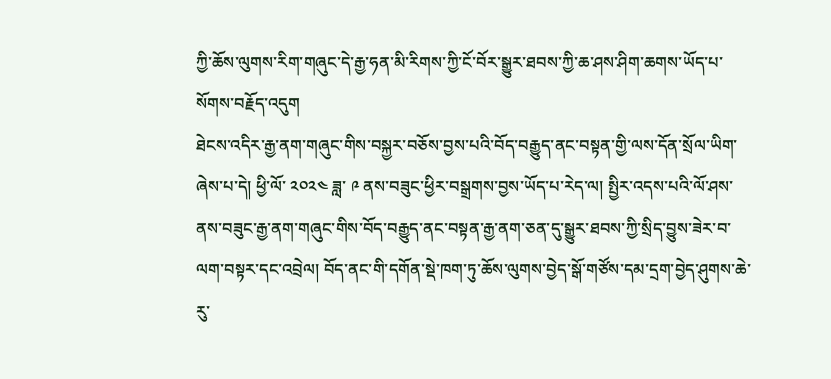ཀྱི་ཆོས་ལུགས་རིག་གཞུང་དེ་རྒྱ་ཧན་མི་རིགས་ཀྱི་ངོ་བོར་སྒྱུར་ཐབས་ཀྱི་ཆ་ཤས་ཤིག་ཆགས་ཡོད་པ་སོགས་བརྗོད་འདུག
ཐེངས་འདིར་རྒྱ་ནག་གཞུང་གིས་བསྐྱར་བཅོས་བྱས་པའི་བོད་བརྒྱུད་ནང་བསྟན་གྱི་ལས་དོན་སྲོལ་ཡིག་ཞེས་པ་དེ། ཕྱི་ལོ་ ༢༠༢༤ ཟླ་ ༩ ནས་བཟུང་ཕྱིར་བསྒྲགས་བྱས་ཡོད་པ་རེད་ལ། སྤྱིར་འདས་པའི་ལོ་ཤས་ནས་བཟུང་རྒྱ་ནག་གཞུང་གིས་བོད་བརྒྱུད་ནང་བསྟན་རྒྱ་ནག་ཅན་དུ་སྒྱུར་ཐབས་ཀྱི་སྲིད་བྱུས་ཟེར་བ་ལག་བསྟར་དང་འབྲེལ། བོད་ནང་གི་དགོན་སྡེ་ཁག་ཏུ་ཆོས་ལུགས་བྱེད་སྒོ་གཙོས་དམ་དྲག་བྱེད་ཤུགས་ཆེ་རུ་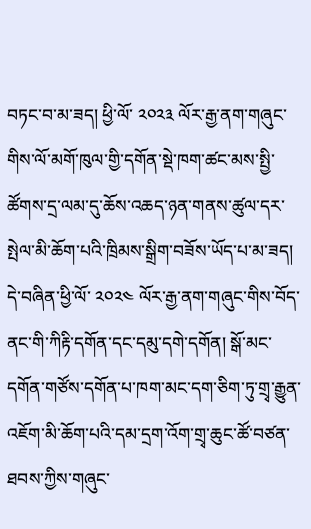བཏང་བ་མ་ཟད། ཕྱི་ལོ་ ༢༠༢༣ ལོར་རྒྱ་ནག་གཞུང་གིས་ལོ་མགོ་ཁུལ་གྱི་དགོན་སྡེ་ཁག་ཚང་མས་སྤྱི་ཚོགས་དྲ་ལམ་དུ་ཆོས་འཆད་ཉན་གནས་ཚུལ་དར་སྤེལ་མི་ཆོག་པའི་ཁྲིམས་སྒྲིག་བཟོས་ཡོད་པ་མ་ཟད། དེ་བཞིན་ཕྱི་ལོ་ ༢༠༢༤ ལོར་རྒྱ་ནག་གཞུང་གིས་བོད་ནང་གི་ཀིརྟི་དགོན་དང་དམུ་དགེ་དགོན། སྒོ་མང་དགོན་གཙོས་དགོན་པ་ཁག་མང་དག་ཅིག་ཏུ་གྲྭ་རྒྱུན་འཇོག་མི་ཆོག་པའི་དམ་དྲག་འོག་གྲྭ་ཆུང་ཚོ་བཙན་ཐབས་ཀྱིས་གཞུང་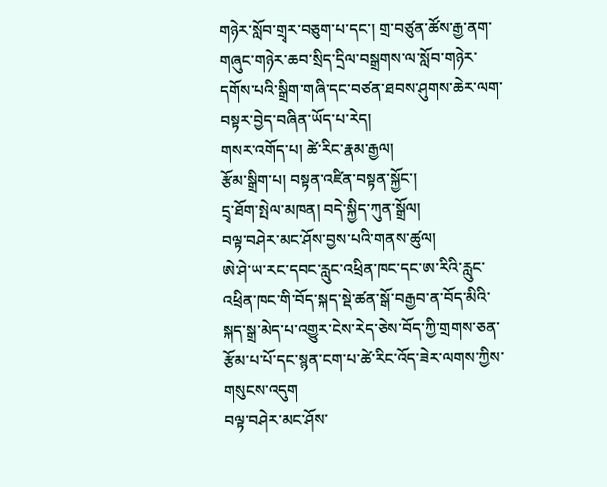གཉེར་སློབ་གྲྭར་བཅུག་པ་དང་། གྲ་བཙུན་ཚོས་རྒྱ་ནག་གཞུང་གཉེར་ཆབ་སྲིད་དྲིལ་བསྒྲགས་ལ་སློབ་གཉེར་དགོས་པའི་སྒྲིག་གཞི་དང་བཙན་ཐབས་ཤུགས་ཆེར་ལག་བསྟར་བྱེད་བཞིན་ཡོད་པ་རེད།
གསར་འགོད་པ། ཚེ་རིང་རྣམ་རྒྱལ།
རྩོམ་སྒྲིག་པ། བསྟན་འཛིན་བསྟན་སྐྱོང་།
དྲྭ་ཐོག་སྤེལ་མཁན། བདེ་སྐྱིད་ཀུན་སྒྲོལ།
བལྟ་བཤེར་མང་ཤོས་བྱས་པའི་གནས་ཚུལ།
ཨེ་ཤེ་ཡ་རང་དབང་རླུང་འཕྲིན་ཁང་དང་ཨ་རིའི་རླུང་འཕྲིན་ཁང་གི་བོད་སྐད་སྡེ་ཚན་སྒོ་བརྒྱབ་ན་བོད་མིའི་སྐད་སྒྲ་མེད་པ་འགྱུར་ངེས་རེད་ཅེས་བོད་ཀྱི་གྲགས་ཅན་རྩོམ་པ་པོ་དང་སྙན་ངག་པ་ཚེ་རིང་འོད་ཟེར་ལགས་ཀྱིས་གསུངས་འདུག
བལྟ་བཤེར་མང་ཤོས་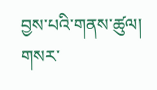བྱས་པའི་གནས་ཚུལ།
གསར་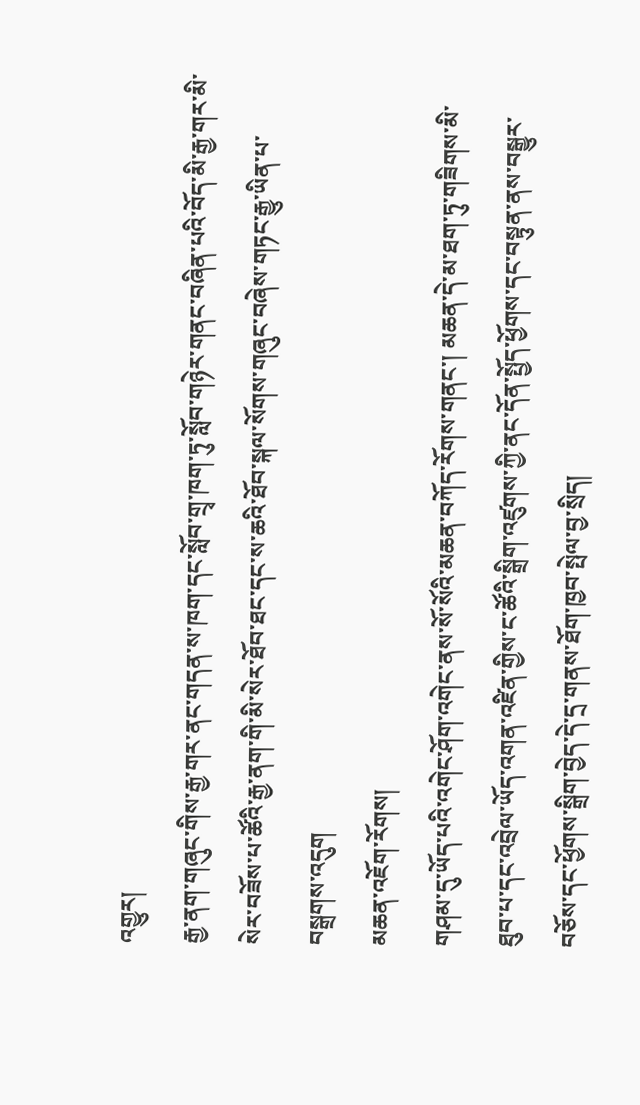འགྱུར།
རྒྱ་ནག་གཞུང་གིས་རྒྱ་གར་ནང་གདན་ས་ཁག་དང་སློབ་གྲྭ་ཁག་ཏུ་སློབ་གཉེར་གནང་བཞིན་པའི་བོད་མི་རྒྱ་གར་མི་སེར་བཟོས་པ་ཚོའི་རྒྱ་ནག་གི་མི་སེར་ཐོབ་ཐང་དང་ས་ཆའི་ཐོབ་སྐལ་སོགས་གཞུང་བཞེས་གཏང་རྒྱུ་ཡིན་པ་བསྒྲགས་འདུག
མཆན་འཇོག་རོགས།
གཤམ་དུ་ཡོད་པའི་འགེང་ཤོག་འགེང་ནས་སོ་སོའི་མཆན་བཀོད་རོགས་གནང་། མཆན་དེ་མ་ཐག་ཏུ་གཟིགས་མི་ཐུབ་པ་དང་འབྲེལ་ཡོད་འགན་འཛིན་གྱིས་ང་ཚོའི་སྒྲིག་འཛུགས་ཀྱི་ནང་དོན་སྤྱོད་ཕྱོགས་དང་བསྟུན་ནས་བསྒྱུར་བཅོས་དང་ཕྱོགས་སྒྲིག་བྱེད་དེ་དྲ་གནས་ཐོག་ཁྱབ་སྤེལ་བྱ་སྲིད།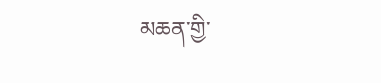མཆན་གྱི་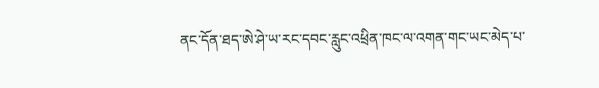ནང་དོན་ཐད་ཨེ་ཤེ་ཡ་རང་དབང་རླུང་འཕྲིན་ཁང་ལ་འགན་གང་ཡང་མེད་པ་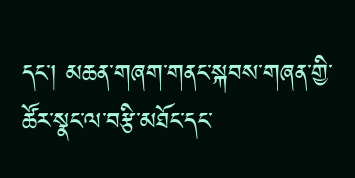དང་། མཆན་གཞག་གནང་སྐབས་གཞན་གྱི་ཚོར་སྣང་ལ་བརྩི་མཐོང་དང་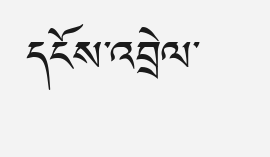དངོས་འབྲེལ་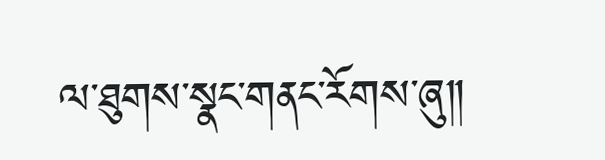ལ་ཐུགས་སྣང་གནང་རོགས་ཞུ༎